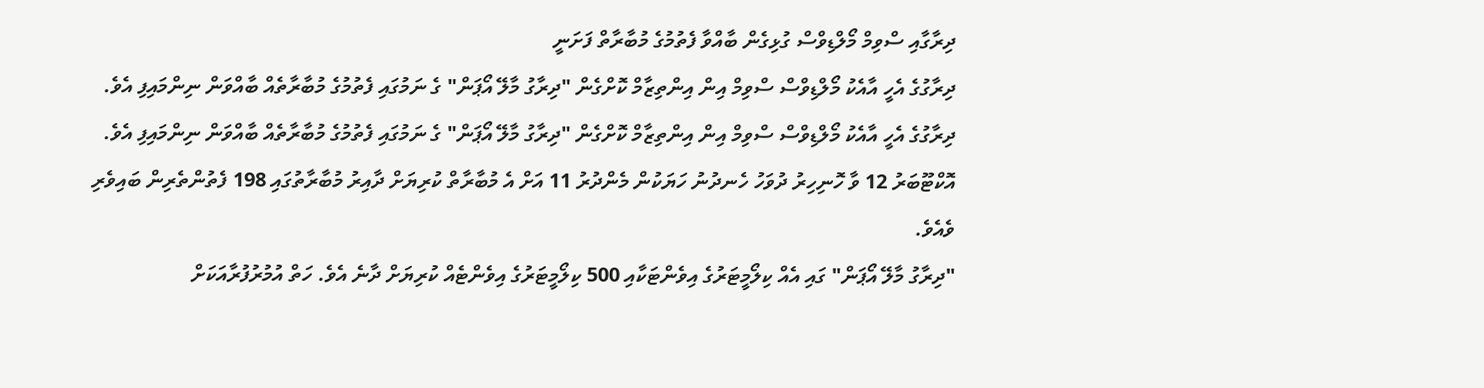ދިރާގާއި ސްވިމް މޯލްޑިވްސް ގުޅިގެން ބާއްވާ ފެތުމުގެ މުބާރާތް ފަށަނީ
ދިރާގުގެ އެހީ އާއެކު މޯލްޑިވްސް ސްވިމް އިން އިންތިޒާމް ކޮށްގެން "ދިރާގު މާލޭ އޯޕަން" ގެ ނަމުގައި ފެތުމުގެ މުބާރާތެއް ބާއްވަން ނިންމައިފި އެވެ.
ދިރާގުގެ އެހީ އާއެކު މޯލްޑިވްސް ސްވިމް އިން އިންތިޒާމް ކޮށްގެން "ދިރާގު މާލޭ އޯޕަން" ގެ ނަމުގައި ފެތުމުގެ މުބާރާތެއް ބާއްވަން ނިންމައިފި އެވެ.
އޮކްޓޫބަރު 12 ވާ ހޮނިހިރު ދުވަހު ހެނދުނު ހަޔަކުން މެންދުރު 11 އަށް އެ މުބާރާތް ކުރިޔަށް ދާއިރު މުބާރާތުގައި 198 ފެތުންތެރިން ބައިވެރި ވެއެވެ.
"ދިރާގު މާލޭ އޯޕަން" ގައި އެއް ކިލޯމީޓަރުގެ އިވެންޓަކާއި 500 ކިލޯމީޓަރުގެ އިވެންޓެއް ކުރިޔަށް ދާނެ އެވެ. ހަތް އުމުރުފުރާއަކަށް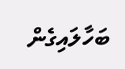ބަހާލައިގެން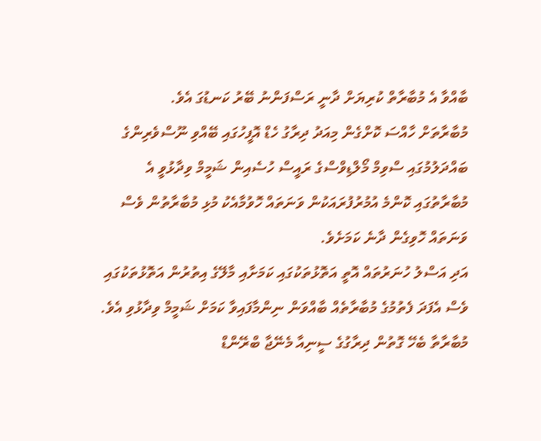ބާއްވާ އެ މުބާރާތް ކުރިޔަށް ދާނީ ރަސްފަންނު ބޭރު ކަނޑުގަ އެވެ.
މުބާރާތަށް ހާއްސަ ކޮށްގެން މިއަދު ދިރާގު ހެޑް އޮފީހުގައި ބޭއްވި ނޫސްވެރިންގެ ބައްދަލުމުގައި ސްވިމް މޯލްޑިވްސްގެ ރައީސް ހުސެއިން ޝަމީމް ވިދާޅުވީ އެ މުބާރާތުގައި ކޮންމެ އުމުރުފުރައަކުން ވަނަތައް ހޮވުމާއެކު މުޅި މުބާރާތުން ވެސް ވަނަތައް ހޮވިގެން ދާނެ ކަމަށެވެ.
އަދި އަސްލު ހުނަރުތައް އޮތީ އަތޮޅުތަކުގައި ކަމަށާއި މާލޭގެ އިތުރުން އަތޮޅުތަކުގައި ވެސް އެފަދަ ފެތުމުގެ މުބާރާތެއް ބާއްވަން ނިންމާފައިވާ ކަމަށް ޝަމީމް ވިދާޅުވި އެވެ.
މުބާރާތާ ބެހޭ ގޮތުން ދިރާގުގެ ސީނިއާ މެނޭޖާ ބްރޭންޑް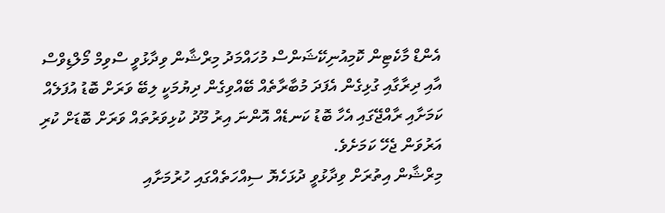އެންޑް މާކެޓިން ކޮމިއުނިކޭޝަންސް މުހައްމަދު މިރްޝާން ވިދާޅުވީ ސްވިމް މޯލްޑިވްސް އާއި ދިރާގާއި ގުޅިގެން އެފަދަ މުބާރާތެއް ބޭއްވިގެން ދިޔުމަކީ ލިބޭ ވަރަށް ބޮޑު އުފަލެއް ކަމަށާއި ރާއްޖޭގައި އެހާ ބޮޑު ކަނޑެއް އޮންނަ އިރު މޫދު ކުޅިވަރުތައް ވަރަށް ބޮޑަށް ކުރި އަރުވަން ޖެހޭ ކަމަށެވެ.
މިރްޝާން އިތުރަށް ވިދާޅުވީ ދުޅަހެޔޮ ސިއްހަތެއްގައި ހުރުމަށާއި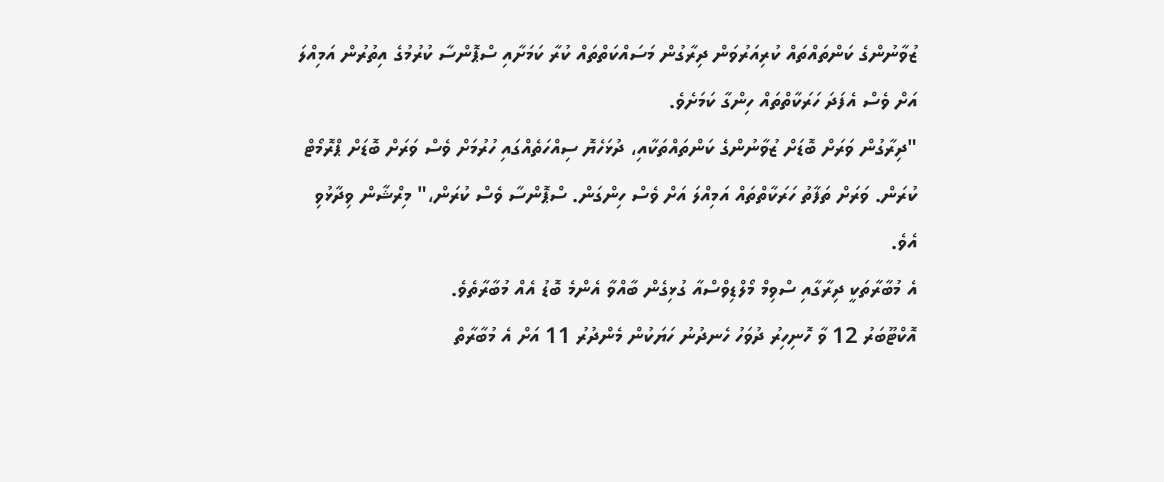ޒުވާނުންގެ ކަންތައްތައް ކުރިއަރުވަން ދިރާގުން މަސައްކަތްތައް ކުރާ ކަމަށާއި ސްޕޮންސާ ކުރުމުގެ އިތުރުން އަމިއްލަ އަށް ވެސް އެފަދަ ހަރަކާތްތައް ހިންގާ ކަމަށެވެ.
"ދިރާގުން ވަރަށް ބޮޑަށް ޒުވާނުންގެ ކަންތައްތަކާއި، ދުޅަހެޔޮ ސިއްހަތެއްގައި ހުރުމަށް ވެސް ވަރަށް ބޮޑަށް ޕްރޮމޯޓް ކުރަން. ވަރަށް ތަފާތު ހަރަކާތްތައް އަމިއްލަ އަށް ވެސް ހިންގަން. ސްޕޮންސާ ވެސް ކުރަން،" މިރްޝާން ވިދާޅުވި އެވެ.
އެ މުބާރާތަކީ ދިރާގާއި ސްވިމް މޯލްޑިވްސްއާ ގުޅިގެން ބާއްވާ އެންމެ ބޮޑު އެއް މުބާރާތެވެ.
އޮކްޓޫބަރު 12 ވާ ހޮނިހިރު ދުވަހު ހެނދުނު ހަޔަކުން މެންދުރު 11 އަށް އެ މުބާރާތް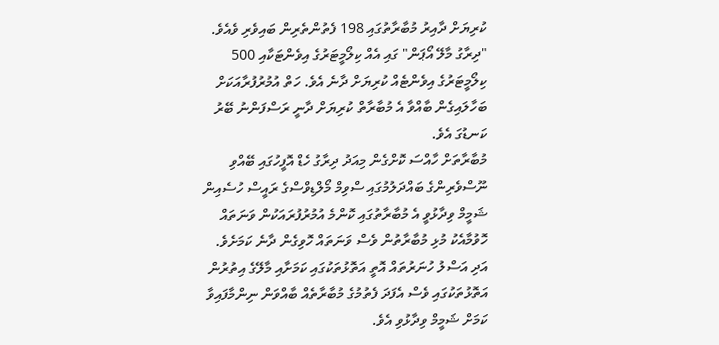ކުރިޔަށް ދާއިރު މުބާރާތުގައި 198 ފެތުންތެރިން ބައިވެރި ވެއެވެ.
"ދިރާގު މާލޭ އޯޕަން" ގައި އެއް ކިލޯމީޓަރުގެ އިވެންޓަކާއި 500 ކިލޯމީޓަރުގެ އިވެންޓެއް ކުރިޔަށް ދާނެ އެވެ. ހަތް އުމުރުފުރާއަކަށް ބަހާލައިގެން ބާއްވާ އެ މުބާރާތް ކުރިޔަށް ދާނީ ރަސްފަންނު ބޭރު ކަނޑުގަ އެވެ.
މުބާރާތަށް ހާއްސަ ކޮށްގެން މިއަދު ދިރާގު ހެޑް އޮފީހުގައި ބޭއްވި ނޫސްވެރިންގެ ބައްދަލުމުގައި ސްވިމް މޯލްޑިވްސްގެ ރައީސް ހުސެއިން ޝަމީމް ވިދާޅުވީ އެ މުބާރާތުގައި ކޮންމެ އުމުރުފުރައަކުން ވަނަތައް ހޮވުމާއެކު މުޅި މުބާރާތުން ވެސް ވަނަތައް ހޮވިގެން ދާނެ ކަމަށެވެ.
އަދި އަސްލު ހުނަރުތައް އޮތީ އަތޮޅުތަކުގައި ކަމަށާއި މާލޭގެ އިތުރުން އަތޮޅުތަކުގައި ވެސް އެފަދަ ފެތުމުގެ މުބާރާތެއް ބާއްވަން ނިންމާފައިވާ ކަމަށް ޝަމީމް ވިދާޅުވި އެވެ.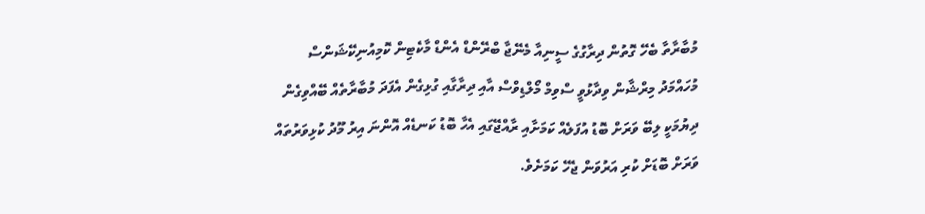މުބާރާތާ ބެހޭ ގޮތުން ދިރާގުގެ ސީނިއާ މެނޭޖާ ބްރޭންޑް އެންޑް މާކެޓިން ކޮމިއުނިކޭޝަންސް މުހައްމަދު މިރްޝާން ވިދާޅުވީ ސްވިމް މޯލްޑިވްސް އާއި ދިރާގާއި ގުޅިގެން އެފަދަ މުބާރާތެއް ބޭއްވިގެން ދިޔުމަކީ ލިބޭ ވަރަށް ބޮޑު އުފަލެއް ކަމަށާއި ރާއްޖޭގައި އެހާ ބޮޑު ކަނޑެއް އޮންނަ އިރު މޫދު ކުޅިވަރުތައް ވަރަށް ބޮޑަށް ކުރި އަރުވަން ޖެހޭ ކަމަށެވެ.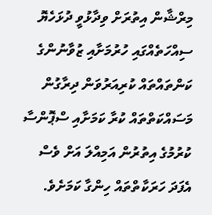މިރްޝާން އިތުރަށް ވިދާޅުވީ ދުޅަހެޔޮ ސިއްހަތެއްގައި ހުރުމަށާއި ޒުވާނުންގެ ކަންތައްތައް ކުރިއަރުވަން ދިރާގުން މަސައްކަތްތައް ކުރާ ކަމަށާއި ސްޕޮންސާ ކުރުމުގެ އިތުރުން އަމިއްލަ އަށް ވެސް އެފަދަ ހަރަކާތްތައް ހިންގާ ކަމަށެވެ.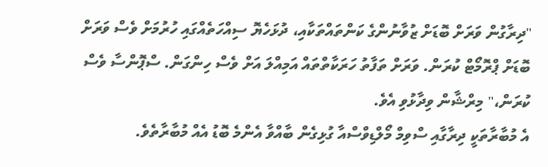"ދިރާގުން ވަރަށް ބޮޑަށް ޒުވާނުންގެ ކަންތައްތަކާއި، ދުޅަހެޔޮ ސިއްހަތެއްގައި ހުރުމަށް ވެސް ވަރަށް ބޮޑަށް ޕްރޮމޯޓް ކުރަން. ވަރަށް ތަފާތު ހަރަކާތްތައް އަމިއްލަ އަށް ވެސް ހިންގަން. ސްޕޮންސާ ވެސް ކުރަން،" މިރްޝާން ވިދާޅުވި އެވެ.
އެ މުބާރާތަކީ ދިރާގާއި ސްވިމް މޯލްޑިވްސްއާ ގުޅިގެން ބާއްވާ އެންމެ ބޮޑު އެއް މުބާރާތެވެ.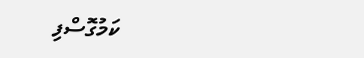ކަމުގޮސްފި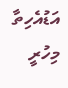އަޑުއެހިތާ މިހުރީ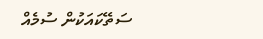ސަތޭކައަކުން ސުމެއް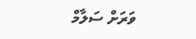ވަރަށް ސަލާމް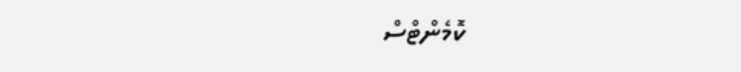ކޮމެންޓްސް